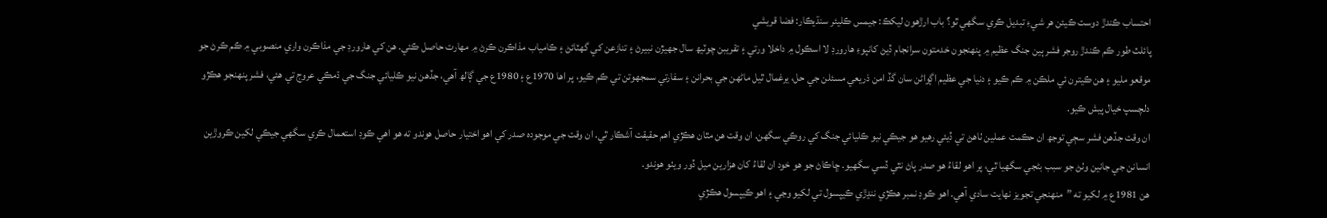احتساب ڪندڙ دوست ڪيئن هر شيءِ تبديل ڪري سگهي ٿو؟ باب ارڙهون ليکڪ: جيمس ڪليئر سنڌيڪار: فضا قريشي
پائلٽ طور ڪم ڪندڙ روجر فشر ٻين جنگ عظيم ۾ پنهنجون خدمتون سرانجام ڏيڻ کانپوءِ هارورڊ لا اسڪول ۾ داخلا ورتي ۽ تقريبن چوٽيھ سال جهيڙن نبيرڻ ۽ تنازعن کي گھٽائڻ ۽ ڪامياب مذاڪرن ڪرڻ ۾ مهارت حاصل ڪئي. هن کي هارورڊ جي مذاڪرن واري منصوبي ۾ ڪم ڪرڻ جو موقعو مليو ۽ هن ڪيترن ئي ملڪن ۾ ڪم ڪيو ۽ دنيا جي عظيم اڳواڻن سان گڏ امن ذريعي مسئلن جي حل، يرغمال ٿيل ماڻهن جي بحرانن ۽ سفارتي سمجهوتن تي ڪم ڪيو، پر اها 1970ع ۽ 1980ع جي ڳالھ آهي، جڏهن نيو ڪليائي جنگ جي ڌمڪي عروج تي هئي، فشر پنهنجو هڪڙو دلچسپ خيال پيش ڪيو.
ان وقت جڏهن فشر سڄي توجھ ان حڪمت عملين ٺاهڻ تي ڏيئي رهيو هو جيڪي نيو ڪليائي جنگ کي روڪي سگھن. ان وقت هن مٿان هڪڙي اهم حقيقت آشڪار ٿي. ان وقت جي موجوده صدر کي اهو اختيار حاصل هوندو ته هو اهي ڪوڊ استعمال ڪري سگھي جيڪي لکين ڪروڙين انسانن جي جانين وٺڻ جو سبب بڻجي سگھيا ٿي، پر اهو لقاءُ هو صدر پاڻ نٿي ڏسي سگھيو. ڇاڪاڻ جو هو خود ان لقاءُ کان هزارين ميل ڏور ويٺو هوندو.
هن 1981ع ۾ لکيو ته ”منهنجي تجويز نهايت سادي آهي. اهو ڪوڊ نمبر هڪڙي ننڍڙي ڪيپسول تي لکيو وڃي ۽ اهو ڪيپسول هڪڙي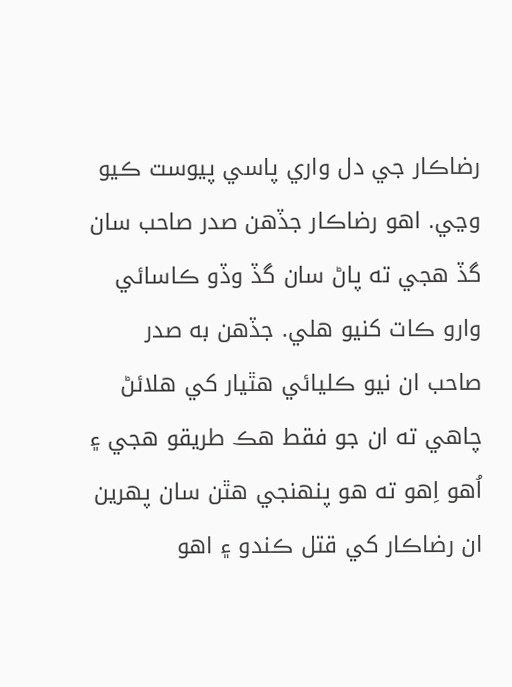رضاڪار جي دل واري پاسي پيوست ڪيو وڃي. اهو رضاڪار جڏهن صدر صاحب سان گڏ هجي ته پاڻ سان گڏ وڏو ڪاسائي وارو ڪات کنيو هلي. جڏهن به صدر صاحب ان نيو ڪليائي هٿيار کي هلائڻ چاهي ته ان جو فقط هڪ طريقو هجي ۽ اُهو اِهو ته هو پنهنجي هٿن سان پهرين ان رضاڪار کي قتل ڪندو ۽ اهو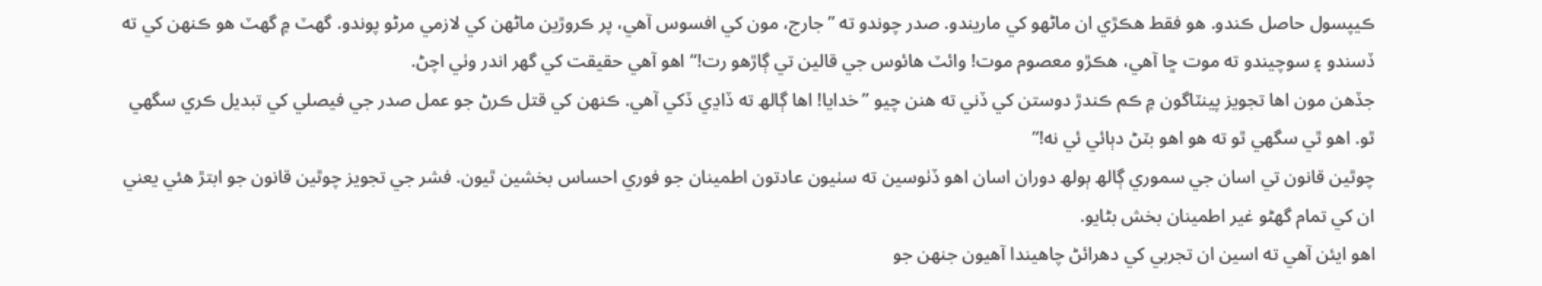ڪيپسول حاصل ڪندو. هو فقط هڪڙي ان ماڻهو کي ماريندو. صدر چوندو ته ”جارج، مون کي افسوس آهي، پر ڪروڙين ماڻهن کي لازمي مرڻو پوندو. گھٽ ۾ گھٽ هو ڪنهن کي ته ڏسندو ۽ سوچيندو ته موت ڇا آهي، هڪڙو معصوم موت! وائٽ هائوس جي قالين تي ڳاڙهو رت!“ اهو آهي حقيقت کي گھر اندر وٺي اچڻ.
جڏهن مون اها تجويز پينٽاگون ۾ ڪم ڪندڙ دوستن کي ڏني ته هنن چيو ”خدايا! اها ڳالھ ته ڏاڍي ڏکي آهي. ڪنهن کي قتل ڪرڻ جو عمل صدر جي فيصلي کي تبديل ڪري سگھي ٿو. اهو ٿي سگھي ٿو ته هو اهو بٽڻ دٻائي ئي نه!“
چوٿين قانون تي اسان جي سموري ڳالھ ٻولھ دوران اسان اهو ڏٺوسين ته سٺيون عادتون اطمينان جو فوري احساس بخشين ٿيون. فشر جي تجويز چوٿين قانون جو ابتڙ هئي يعني ان کي تمام گھڻو غير اطمينان بخش بڻايو.
اهو ايئن آهي ته اسين ان تجربي کي دهرائڻ چاهيندا آهيون جنهن جو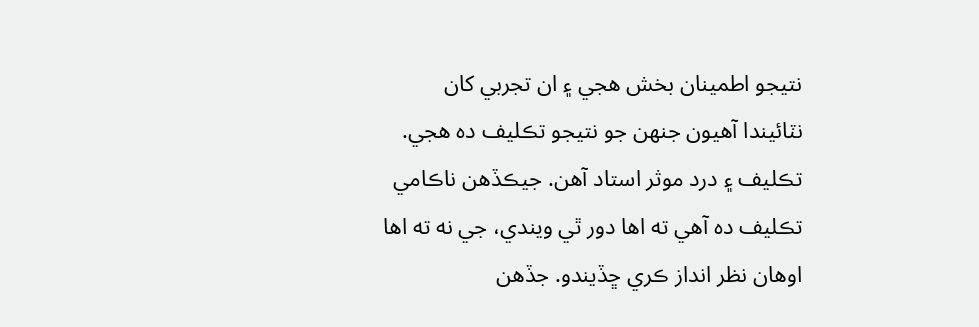نتيجو اطمينان بخش هجي ۽ ان تجربي کان نٽائيندا آهيون جنهن جو نتيجو تڪليف ده هجي. تڪليف ۽ درد موثر استاد آهن. جيڪڏهن ناڪامي تڪليف ده آهي ته اها دور ٿي ويندي، جي نه ته اها اوهان نظر انداز ڪري ڇڏيندو. جڏهن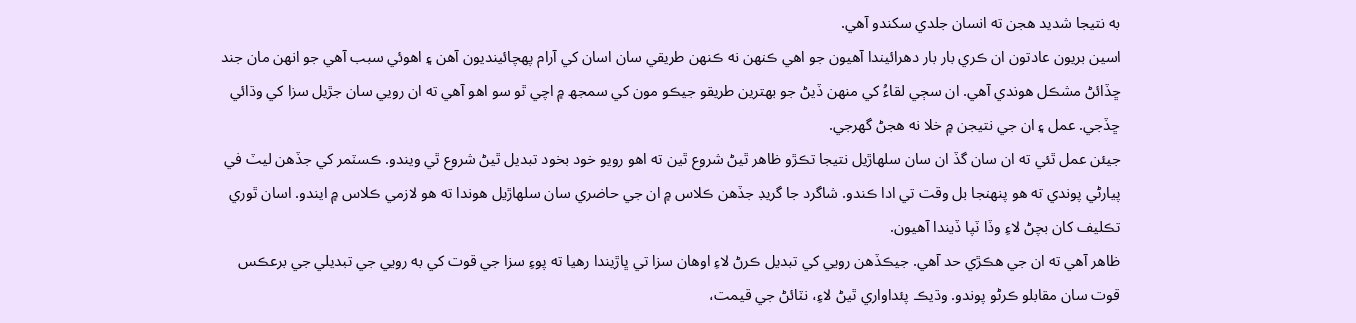به نتيجا شديد هجن ته انسان جلدي سکندو آهي.
اسين بريون عادتون ان ڪري بار بار دهرائيندا آهيون جو اهي ڪنهن نه ڪنهن طريقي سان اسان کي آرام پهچائينديون آهن ۽ اهوئي سبب آهي جو انهن مان جند ڇڏائڻ مشڪل هوندي آهي. ان سڄي لقاءُ کي منهن ڏيڻ جو بهترين طريقو جيڪو مون کي سمجھ ۾ اچي ٿو سو اهو آهي ته ان رويي سان جڙيل سزا کي وڌائي ڇڏجي. عمل ۽ ان جي نتيجن ۾ خلا نه هجڻ گھرجي.
جيئن عمل ٿئي ته ان سان گڏ ان سان سلهاڙيل نتيجا تڪڙو ظاهر ٿيڻ شروع ٿين ته اهو رويو خود بخود تبديل ٿيڻ شروع ٿي ويندو. ڪسٽمر کي جڏهن ليٽ في پيارڻي پوندي ته هو پنهنجا بل وقت تي ادا ڪندو. شاگرد جا گريڊ جڏهن ڪلاس ۾ ان جي حاضري سان سلهاڙيل هوندا ته هو لازمي ڪلاس ۾ ايندو. اسان ٿوري تڪليف کان بچڻ لاءِ وڏا ٽپا ڏيندا آهيون.
ظاهر آهي ته ان جي هڪڙي حد آهي. جيڪڏهن رويي کي تبديل ڪرڻ لاءِ اوهان سزا تي ڀاڙيندا رهيا ته پوءِ سزا جي قوت کي به رويي جي تبديلي جي برعڪس قوت سان مقابلو ڪرڻو پوندو. وڌيڪ پئداواري ٿيڻ لاءِ، نٽائڻ جي قيمت،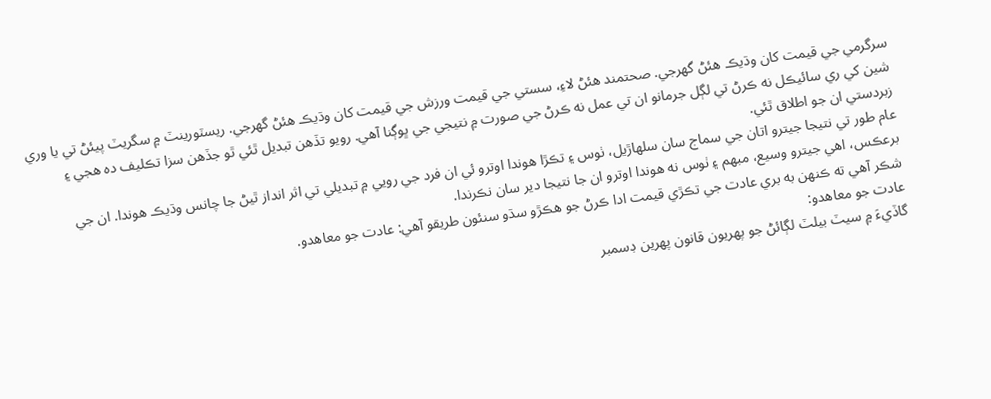سرگرمي جي قيمت کان وڌيڪ هئڻ گھرجي. صحتمند هئڻ لاءِ، سستي جي قيمت ورزش جي قيمت کان وڌيڪ هئڻ گھرجي. ريسٽورينٽ ۾ سگريٽ پيئڻ تي يا وري شين کي ري سائيڪل نه ڪرڻ تي لڳل جرمانو ان تي عمل نه ڪرڻ جي صورت ۾ نتيجي جي ڀوڳنا آهي. رويو تڏهن تبديل ٿئي ٿو جڏهن سزا تڪليف ده هجي ۽ زبردستي ان جو اطلاق ٿئي.
عام طور تي نتيجا جيترو اتان جي سماج سان سلهاڙيل، ٺوس ۽ تڪڙا هوندا اوترو ئي ان فرد جي رويي ۾ تبديلي تي اثر انداز ٿيڻ جا چانس وڌيڪ هوندا. ان جي برعڪس، اهي جيترو وسيع، مبهم ۽ ٺوس نه هوندا اوترو ان جا نتيجا دير سان نڪرندا.
شڪر آهي ته ڪنهن به بري عادت جي تڪڙي قيمت ادا ڪرڻ جو هڪڙو سڌو سنئون طريقو آهي: عادت جو معاهدو.
عادت جو معاهدو:
گاڏيءَ ۾ سيٽ بيلٽ لڳائڻ جو پهريون قانون پهرين ڊسمبر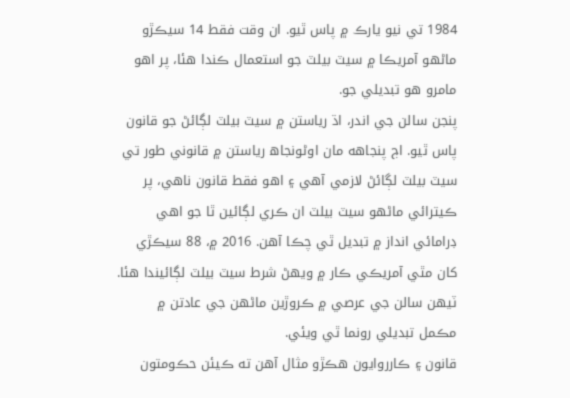1984 تي نيو يارڪ ۾ پاس ٿيو. ان وقت فقط 14 سيڪڙو ماڻهو آمريڪا ۾ سيٽ بيلٽ جو استعمال ڪندا هئا، پر اهو مامرو هو تبديلي جو.
پنجن سالن جي اندر، اڌ رياستن ۾ سيٽ بيلٽ لڳائڻ جو قانون پاس ٿيو. اڄ پنجاهه مان اوڻونجاھ رياستن ۾ قانوني طور تي سيٽ بيلٽ لڳائڻ لازمي آهي ۽ اهو فقط قانون ناهي، پر ڪيترائي ماڻهو سيٽ بيلٽ ان ڪري لڳائين ٿا جو اهي ڊرامائي انداز ۾ تبديل ٿي چڪا آهن. 2016 ۾، 88 سيڪڙي کان مٿي آمريڪي ڪار ۾ ويهڻ شرط سيٽ بيلٽ لڳائيندا هئا. ٽيهن سالن جي عرصي ۾ ڪروڙين ماڻهن جي عادتن ۾ مڪمل تبديلي رونما ٿي ويئي.
قانون ۽ ڪارروايون هڪڙو مثال آهن ته ڪيئن حڪومتون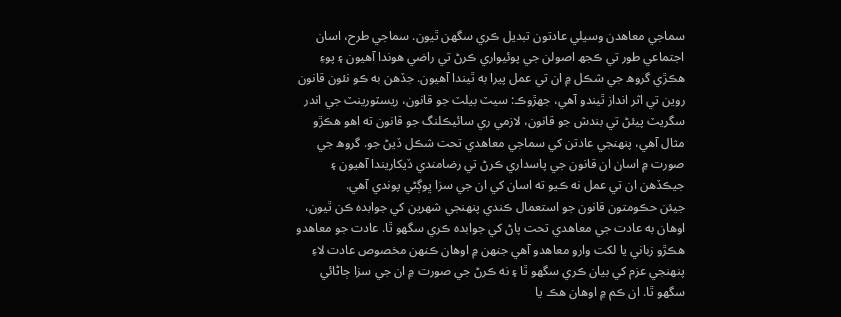سماجي معاهدن وسيلي عادتون تبديل ڪري سگھن ٿيون. سماجي طرح، اسان اجتماعي طور تي ڪجھ اصولن جي پوئيواري ڪرڻ تي راضي هوندا آهيون ۽ پوءِ هڪڙي گروھ جي شڪل ۾ ان تي عمل پيرا به ٿيندا آهيون. جڏهن به ڪو نئون قانون روين تي اثر انداز ٿيندو آهي، جهڙوڪ: سيٽ بيلٽ جو قانون، ريسٽورينٽ جي اندر سگريٽ پيئڻ تي بندش جو قانون، لازمي ري سائيڪلنگ جو قانون ته اهو هڪڙو مثال آهي، پنهنجي عادتن کي سماجي معاهدي تحت شڪل ڏيڻ جو. گروھ جي صورت ۾ اسان ان قانون جي پاسداري ڪرڻ تي رضامندي ڏيکاريندا آهيون ۽ جيڪڏهن ان تي عمل نه ڪيو ته اسان کي ان جي سزا ڀوڳڻي پوندي آهي.
جيئن حڪومتون قانون جو استعمال ڪندي پنهنجي شهرين کي جوابده ڪن ٿيون، اوهان به عادت جي معاهدي تحت پاڻ کي جوابده ڪري سگھو ٿا. عادت جو معاهدو هڪڙو زباني يا لکت وارو معاهدو آهي جنهن ۾ اوهان ڪنهن مخصوص عادت لاءِ پنهنجي عزم کي بيان ڪري سگھو ٿا ۽ نه ڪرڻ جي صورت ۾ ان جي سزا ڄاڻائي سگھو ٿا. ان ڪم ۾ اوهان هڪ يا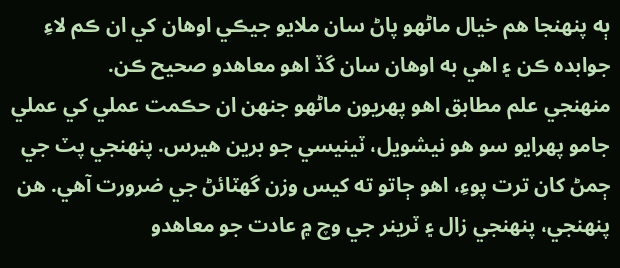ٻه پنهنجا هم خيال ماڻهو پاڻ سان ملايو جيڪي اوهان کي ان ڪم لاءِ جوابده ڪن ۽ اهي به اوهان سان گڏ اهو معاهدو صحيح ڪن.
منهنجي علم مطابق اهو پهريون ماڻهو جنهن ان حڪمت عملي کي عملي جامو پهرايو سو هو نيشويل، ٽينيسي جو برين هيرس. پنهنجي پٽ جي ڄمڻ کان ترت پوءِ، اهو ڄاتو ته کيس وزن گھٽائڻ جي ضرورت آهي. هن پنهنجي، پنهنجي زال ۽ ٽرينر جي وچ ۾ عادت جو معاهدو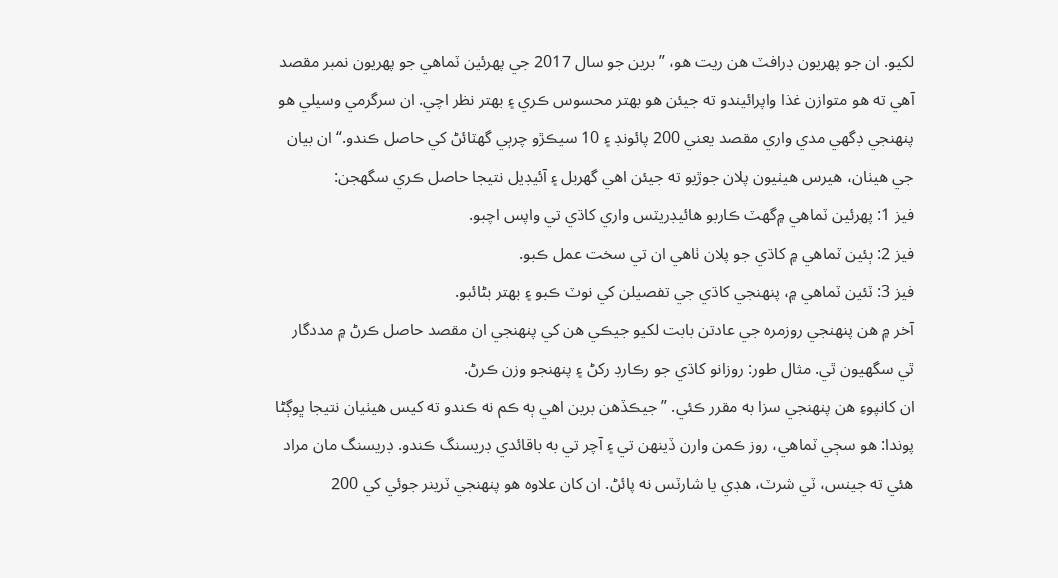لکيو. ان جو پهريون ڊرافٽ هن ريت هو، ”برين جو سال 2017 جي پهرئين ٽماهي جو پهريون نمبر مقصد آهي ته هو متوازن غذا واپرائيندو ته جيئن هو بهتر محسوس ڪري ۽ بهتر نظر اچي. ان سرگرمي وسيلي هو پنهنجي ڊگھي مدي واري مقصد يعني 200 پائونڊ ۽ 10 سيڪڙو چرٻي گھٽائڻ کي حاصل ڪندو.“ ان بيان جي هيٺان، هيرس هيٺيون پلان جوڙيو ته جيئن اهي گھربل ۽ آئيڊيل نتيجا حاصل ڪري سگھجن:
فيز 1: پهرئين ٽماهي ۾گھٽ ڪاربو هائيڊريٽس واري کاڌي تي واپس اچبو.
فيز 2: ٻئين ٽماهي ۾ کاڌي جو پلان ٺاهي ان تي سخت عمل ڪبو.
فيز 3: ٽئين ٽماهي ۾، پنهنجي کاڌي جي تفصيلن کي نوٽ ڪبو ۽ بهتر بڻائبو.
آخر ۾ هن پنهنجي روزمره جي عادتن بابت لکيو جيڪي هن کي پنهنجي ان مقصد حاصل ڪرڻ ۾ مددگار ٿي سگهيون ٿي. مثال طور: روزانو کاڌي جو رڪارڊ رکڻ ۽ پنهنجو وزن ڪرڻ.
ان کانپوءِ هن پنهنجي سزا به مقرر ڪئي. ”جيڪڏهن برين اهي ٻه ڪم نه ڪندو ته کيس هيٺيان نتيجا ڀوڳڻا پوندا: هو سڄي ٽماهي، روز ڪمن وارن ڏينهن تي ۽ آچر تي به باقائدي ڊريسنگ ڪندو. ڊريسنگ مان مراد هئي ته جينس، ٽي شرٽ، هڊي يا شارٽس نه پائڻ. ان کان علاوه هو پنهنجي ٽرينر جوئي کي 200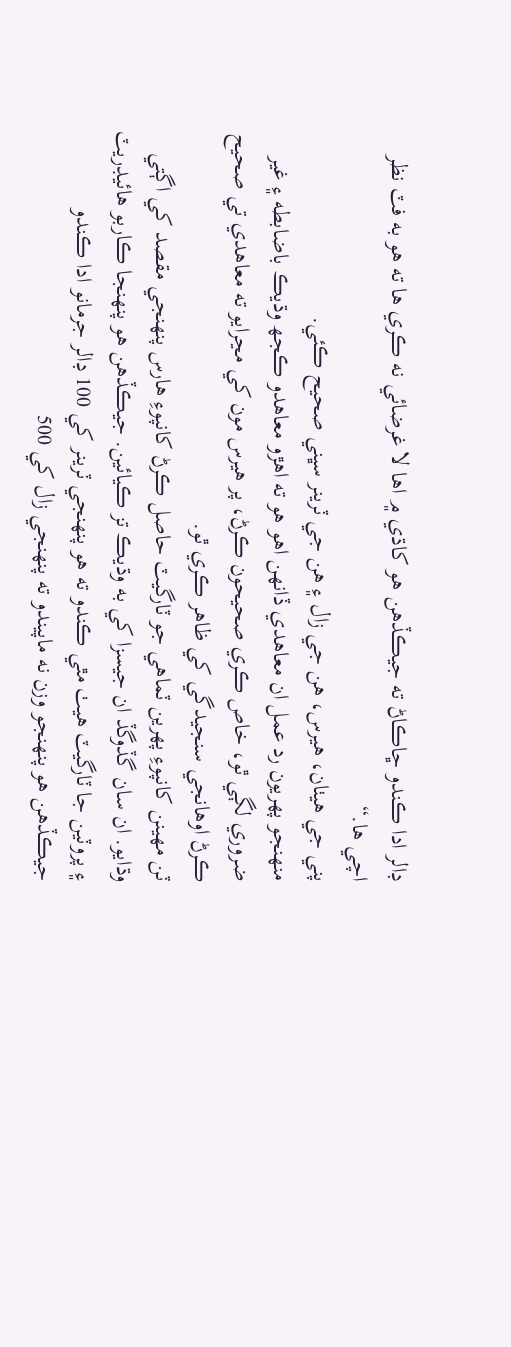ڊالر ادا ڪندو ڇاڪاڻ ته جيڪڏهن هو کاڌي ۾ اها لا غرضائي نه ڪري ها ته هو به فٽ نظر اچي ها.“
پني جي هيٺان، هيرس، هن جي زال ۽ هن جي ٽرينر سڀني صحيح ڪئي.
منهنجو پهريون رد عمل ان معاهدي ڏانهن اهو هو ته اهڙو معاهدو ڪجھ وڌيڪ باضابطه ۽ غير ضروري لڳي ٿو، خاص ڪري صحيحون ڪرڻ، پر هيرس مون کي مڃرايو ته معاهدي تي صحيح ڪرڻ اوهانجي سنجيدگي کي ظاهر ڪري ٿو.
ٽن مهينن کانپوءِ پهرين ٽماهي جو ٽارگيٽ حاصل ڪرڻ کانپوءِ هارس پنهنجي مقصد کي اڳتي وڌايو. ان سان گڏوگڏ ان جيسزا کي به وڌيڪ تز ڪيائين. جيڪڏهن هو پنهنجا ڪاربو هائيڊريٽ ۽ پروٽين جا ٽارگيٽ هيٺ مٿي ڪندو ته هو پنهنجي ٽرينر کي 100 ڊالر جرمانو ادا ڪندو جيڪڏهن هو پنهنجو وزن نه ماپيندو ته پنهنجي زال کي 500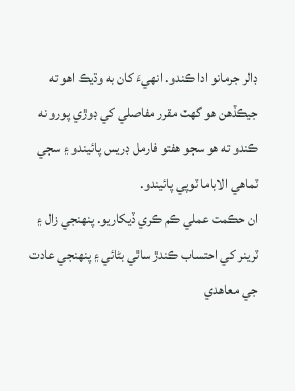ڊالر جرمانو ادا ڪندو. انهيءَ کان به وڌيڪ اهو ته جيڪڏهن هو گھٽ مقرر مفاصلي کي ڊوڙي پورو نه ڪندو ته هو سڄو هفتو فارمل ڊريس پائيندو ۽ سڄي ٽماهي الاباما ٽوپي پائيندو.
ان حڪمت عملي ڪم ڪري ڏيکاريو. پنهنجي زال ۽ ٽرينر کي احتساب ڪندڙ ساٿي بڻائي ۽ پنهنجي عادت جي معاهدي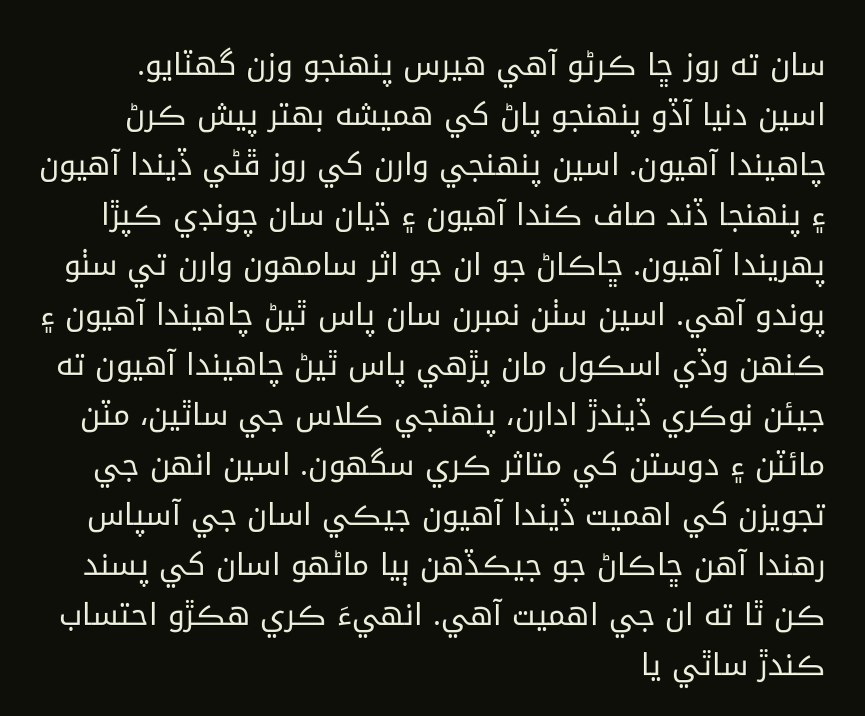سان ته روز ڇا ڪرڻو آهي هيرس پنهنجو وزن گھٽايو.
اسين دنيا آڏو پنهنجو پاڻ کي هميشه بهتر پيش ڪرڻ چاهيندا آهيون. اسين پنهنجي وارن کي روز ڦڻي ڏيندا آهيون ۽ پنهنجا ڏند صاف ڪندا آهيون ۽ ڌيان سان چونڊي ڪپڙا پهريندا آهيون. ڇاڪاڻ جو ان جو اثر سامهون وارن تي سٺو پوندو آهي. اسين سٺن نمبرن سان پاس ٿيڻ چاهيندا آهيون ۽ ڪنهن وڏي اسڪول مان پڙهي پاس ٿيڻ چاهيندا آهيون ته جيئن نوڪري ڏيندڙ ادارن، پنهنجي ڪلاس جي ساٿين، مٽن مائٽن ۽ دوستن کي متاثر ڪري سگھون. اسين انهن جي تجويزن کي اهميت ڏيندا آهيون جيڪي اسان جي آسپاس رهندا آهن ڇاڪاڻ جو جيڪڏهن ٻيا ماڻهو اسان کي پسند ڪن ٿا ته ان جي اهميت آهي. انهيءَ ڪري هڪڙو احتساب ڪندڙ ساٿي يا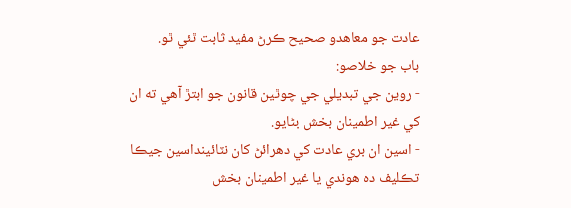عادت جو معاهدو صحيح ڪرڻ مفيد ثابت ٿئي ٿو.
باب جو خلاصو:
- روين جي تبديلي جي چوٿين قانون جو ابتڙ آهي ته ان کي غير اطمينان بخش بڻايو.
- اسين ان بري عادت کي دهرائڻ کان نٽائينداسين جيڪا تڪليف ده هوندي يا غير اطمينان بخش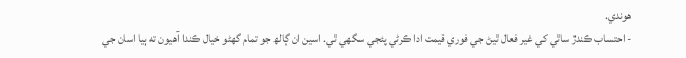هوندي.
- احتساب ڪندڙ ساٿي کي غير فعال ٿيڻ جي فوري قيمت ادا ڪرڻي پئجي سگھي ٿي. اسين ان ڳالھ جو تمام گھڻو خيال ڪندا آهيون ته ٻيا اسان جي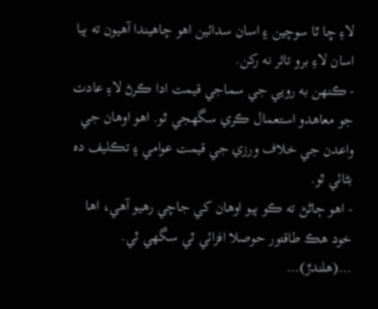لاءِ ڇا ٿا سوچين ۽ اسان سدائين اهو چاهيندا آهيون ته ٻيا اسان لاءِ برو تاثر نه رکن.
- ڪنهن به رويي جي سماجي قيمت ادا ڪرڻ لاءِ عادت جو معاهدو استعمال ڪري سگھجي ٿو. اهو اوهان جي واعدن جي خلاف ورزي جي قيمت عوامي ۽ تڪليف ده بڻائي ٿو.
- اهو ڄاڻڻ ته ڪو ٻيو اوهان کي جاچي رهيو آهي، اها خود هڪ طاقتور حوصلا افزائي ٿي سگهي ٿي.
…(هلندڙ)…